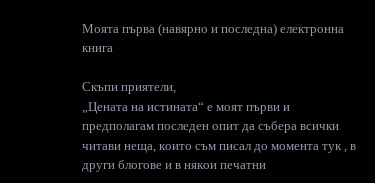Моята първа (навярно и последна) електронна книга

Скъпи приятели,
„Цената на истината“ е моят първи и предполагам последен опит да събера всички читави неща, които съм писал до момента тук , в други блогове и в някои печатни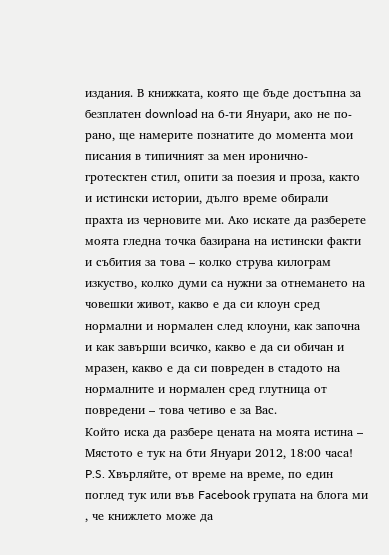издания. В книжката, която ще бъде достъпна за безплатен download на 6-ти Януари, ако не по-рано, ще намерите познатите до момента мои писания в типичният за мен иронично-гротесктен стил, опити за поезия и проза, както и истински истории, дълго време обирали прахта из черновите ми. Ако искате да разберете моята гледна точка базирана на истински факти и събития за това – колко струва килограм изкуство, колко думи са нужни за отнемането на човешки живот, какво е да си клоун сред нормални и нормален след клоуни, как започна и как завърши всичко, какво е да си обичан и мразен, какво е да си повреден в стадото на нормалните и нормален сред глутница от повредени – това четиво е за Вас.
Който иска да разбере цената на моята истина – Мястото е тук на 6ти Януари 2012, 18:00 часа!
P.S. Хвърляйте, от време на време, по един поглед тук или във Facebook групата на блога ми , че книжлето може да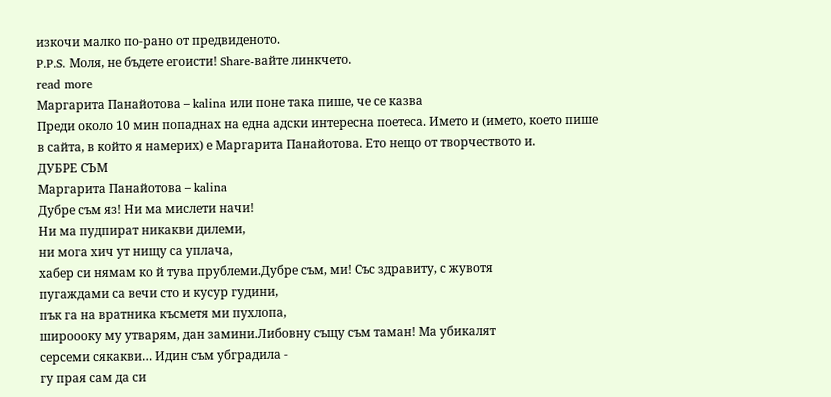изкочи малко по-рано от предвиденото.
P.P.S. Моля, не бъдете егоисти! Share-вайте линкчето.
read more
Маргарита Панайотова – kalina или поне така пише, че се казва
Преди около 10 мин попаднах на една адски интересна поетеса. Името и (името, което пише в сайта, в който я намерих) е Маргарита Панайотова. Ето нещо от творчеството и.
ДУБРЕ СЪМ
Маргарита Панайотова – kalina
Дубре съм яз! Ни ма мислети начи!
Ни ма пудпират никакви дилеми,
ни мога хич ут нищу са уплача,
хабер си нямам ко й тува прублеми.Дубре съм, ми! Със здравиту, с жувотя
пугаждами са вечи сто и кусур гудини,
пък га на вратника късметя ми пухлопа,
широооку му утварям, дан замини.Либовну същу съм таман! Ма убикалят
серсеми сякакви… Идин съм убградила -
гу прая сам да си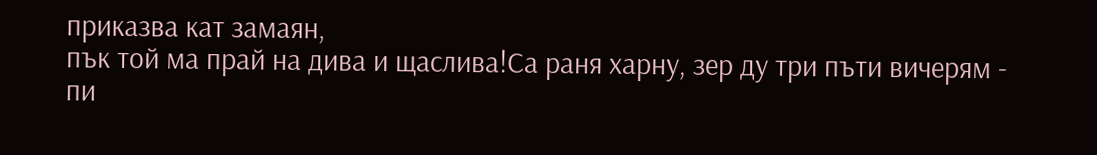приказва кат замаян,
пък той ма прай на дива и щаслива!Са раня харну, зер ду три пъти вичерям -
пи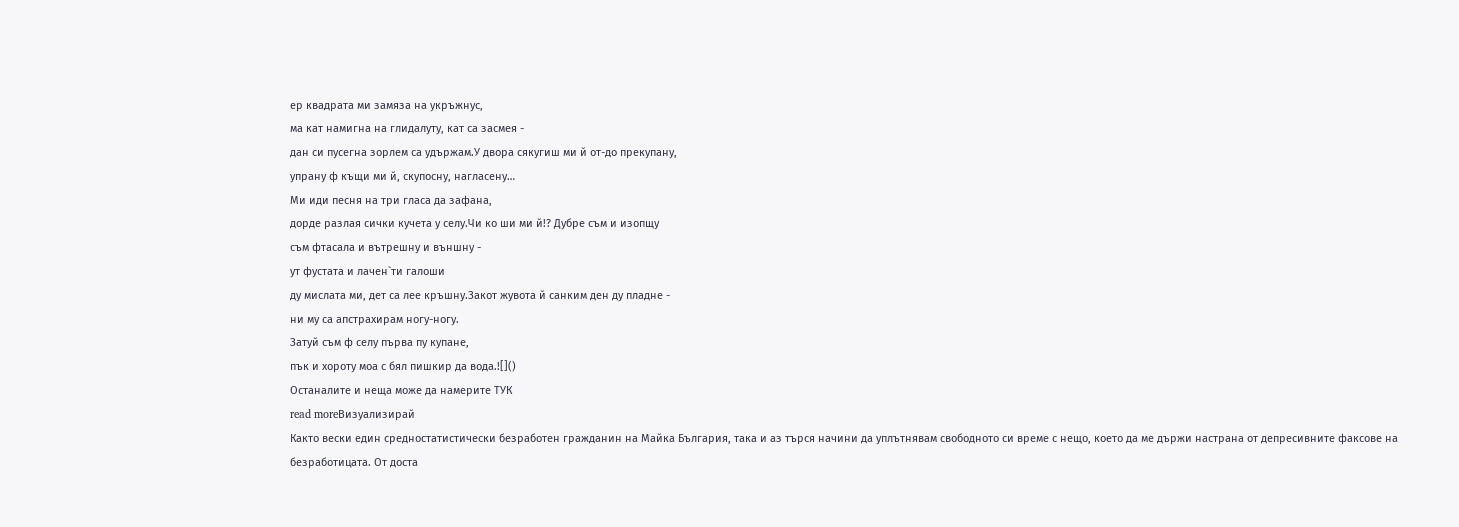ер квадрата ми замяза на укръжнус,
ма кат намигна на глидалуту, кат са засмея -
дан си пусегна зорлем са удържам.У двора сякугиш ми й от-до прекупану,
упрану ф къщи ми й, скупосну, нагласену…
Ми иди песня на три гласа да зафана,
дорде разлая сички кучета у селу.Чи ко ши ми й!? Дубре съм и изопщу
съм фтасала и вътрешну и външну -
ут фустата и лачен`ти галоши
ду мислата ми, дет са лее кръшну.Закот жувота й санким ден ду пладне -
ни му са апстрахирам ногу-ногу.
Затуй съм ф селу първа пу купане,
пък и хороту моа с бял пишкир да вода.![]()
Останалите и неща може да намерите ТУК
read moreВизуализирай
Както вески един средностатистически безработен гражданин на Майка България, така и аз търся начини да уплътнявам свободното си време с нещо, което да ме държи настрана от депресивните факсове на безработицата. От доста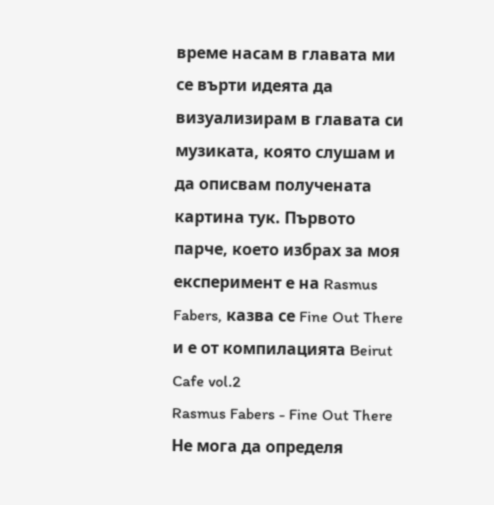време насам в главата ми се върти идеята да визуализирам в главата си музиката, която слушам и да описвам получената картина тук. Първото парче, което избрах за моя експеримент е на Rasmus Fabers, казва се Fine Out There и е от компилацията Beirut Cafe vol.2
Rasmus Fabers - Fine Out There
Не мога да определя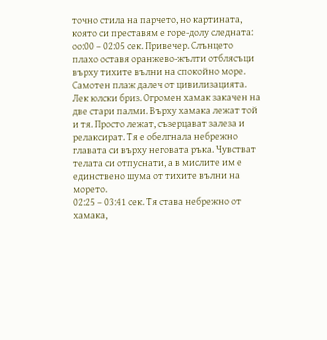точно стила на парчето, но картината, която си преставям е горе-долу следната:
оо:00 – 02:05 сек. Привечер. Слънцето плахо оставя оранжево-жълти отблясъци върху тихите вълни на спокойно море. Самотен плаж далеч от цивилизацията. Лек юлски бриз. Огромен хамак закачен на две стари палми. Върху хамака лежат той и тя. Просто лежат, съзерцават залеза и релаксират. Тя е обелгнала небрежно главата си върху неговата ръка. Чувстват телата си отпуснати, а в мислите им е единствено шума от тихите вълни на морето.
02:25 – 03:41 сек. Тя става небрежно от хамака,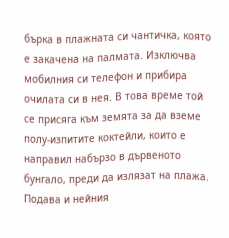бърка в плажната си чантичка, която е закачена на палмата. Изключва мобилния си телефон и прибира очилата си в нея. В това време той се присяга към земята за да вземе полу-изпитите коктейли, които е направил набързо в дървеното бунгало, преди да излязат на плажа. Подава и нейния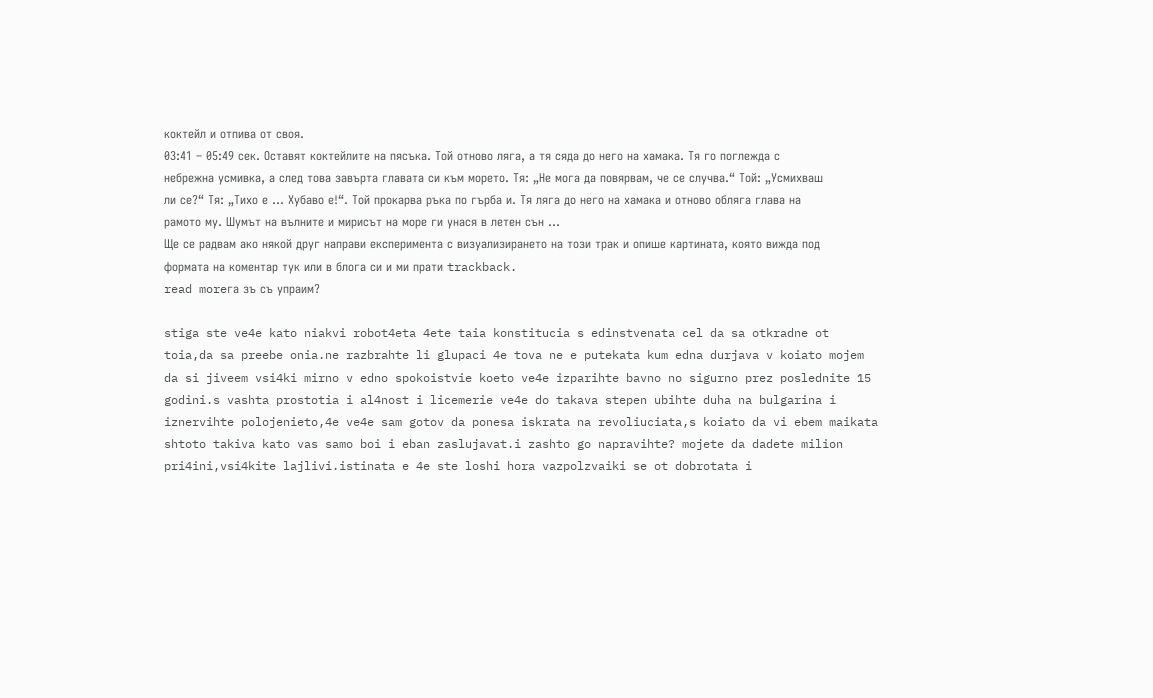коктейл и отпива от своя.
03:41 – 05:49 сек. Оставят коктейлите на пясъка. Той отново ляга, а тя сяда до него на хамака. Тя го поглежда с небрежна усмивка, а след това завърта главата си към морето. Тя: „Не мога да повярвам, че се случва.“ Той: „Усмихваш ли се?“ Тя: „Тихо е … Хубаво е!“. Той прокарва ръка по гърба и. Тя ляга до него на хамака и отново обляга глава на рамото му. Шумът на вълните и мирисът на море ги унася в летен сън …
Ще се радвам ако някой друг направи експеримента с визуализирането на този трак и опише картината, която вижда под формата на коментар тук или в блога си и ми прати trackback.
read moreга зъ съ упраим?

stiga ste ve4e kato niakvi robot4eta 4ete taia konstitucia s edinstvenata cel da sa otkradne ot toia,da sa preebe onia.ne razbrahte li glupaci 4e tova ne e putekata kum edna durjava v koiato mojem da si jiveem vsi4ki mirno v edno spokoistvie koeto ve4e izparihte bavno no sigurno prez poslednite 15 godini.s vashta prostotia i al4nost i licemerie ve4e do takava stepen ubihte duha na bulgarina i iznervihte polojenieto,4e ve4e sam gotov da ponesa iskrata na revoliuciata,s koiato da vi ebem maikata shtoto takiva kato vas samo boi i eban zaslujavat.i zashto go napravihte? mojete da dadete milion pri4ini,vsi4kite lajlivi.istinata e 4e ste loshi hora vazpolzvaiki se ot dobrotata i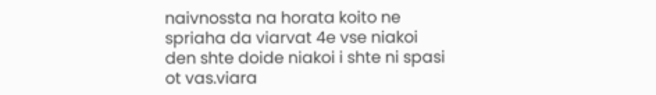naivnossta na horata koito ne spriaha da viarvat 4e vse niakoi den shte doide niakoi i shte ni spasi ot vas.viara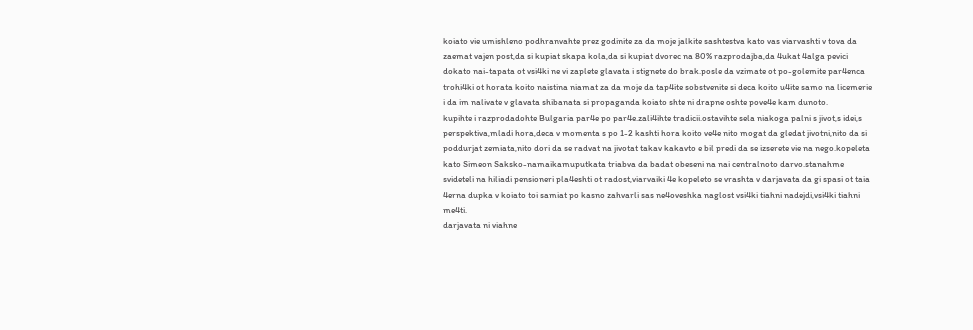koiato vie umishleno podhranvahte prez godinite za da moje jalkite sashtestva kato vas viarvashti v tova da zaemat vajen post,da si kupiat skapa kola,da si kupiat dvorec na 80% razprodajba,da 4ukat 4alga pevici dokato nai-tapata ot vsi4ki ne vi zaplete glavata i stignete do brak.posle da vzimate ot po-golemite par4enca trohi4ki ot horata koito naistina niamat za da moje da tap4ite sobstvenite si deca koito u4ite samo na licemerie i da im nalivate v glavata shibanata si propaganda koiato shte ni drapne oshte pove4e kam dunoto.
kupihte i razprodadohte Bulgaria par4e po par4e.zali4ihte tradicii.ostavihte sela niakoga palni s jivot,s idei,s perspektiva,mladi hora,deca v momenta s po 1-2 kashti hora koito ve4e nito mogat da gledat jivotni,nito da si poddurjat zemiata,nito dori da se radvat na jivotat takav kakavto e bil predi da se izserete vie na nego.kopeleta kato Simeon Saksko-namaikamuputkata triabva da badat obeseni na nai centralnoto darvo.stanahme svideteli na hiliadi pensioneri pla4eshti ot radost,viarvaiki 4e kopeleto se vrashta v darjavata da gi spasi ot taia 4erna dupka v koiato toi samiat po kasno zahvarli sas ne4oveshka naglost vsi4ki tiahni nadejdi,vsi4ki tiahni me4ti.
darjavata ni viahne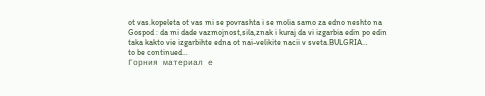ot vas.kopeleta ot vas mi se povrashta i se molia samo za edno neshto na Gospod : da mi dade vazmojnost,sila,znak i kuraj da vi izgarbia edin po edin taka kakto vie izgarbihte edna ot nai-velikite nacii v sveta.BULGRIA…
to be continued…
Горния материал е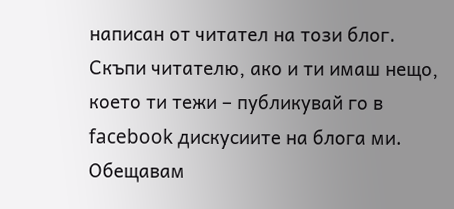написан от читател на този блог. Скъпи читателю, ако и ти имаш нещо, което ти тежи – публикувай го в facebook дискусиите на блога ми. Обещавам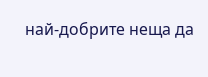най-добрите неща да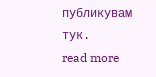публикувам тук.
read more